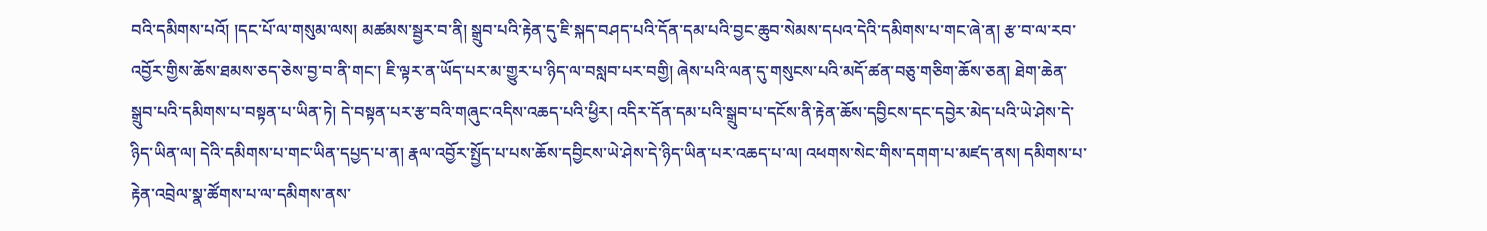བའི་དམིགས་པའོ། །དང་པོ་ལ་གསུམ་ལས། མཚམས་སྦྱར་བ་ནི། སྒྲུབ་པའི་རྟེན་དུ་ཇི་སྐད་བཤད་པའི་དོན་དམ་པའི་བྱང་ཆུབ་སེམས་དཔའ་དེའི་དམིགས་པ་གང་ཞེ་ན། རྩ་བ་ལ་རབ་འབྱོར་གྱིས་ཆོས་ཐམས་ཅད་ཅེས་བྱ་བ་ནི་གང་། ཇི་ལྟར་ན་ཡོད་པར་མ་གྱུར་པ་ཉིད་ལ་བསླབ་པར་བགྱི། ཞེས་པའི་ལན་དུ་གསུངས་པའི་མདོ་ཚན་བཅུ་གཅིག་ཆོས་ཅན། ཐེག་ཆེན་སྒྲུབ་པའི་དམིགས་པ་བསྟན་པ་ཡིན་ཏེ། དེ་བསྟན་པར་རྩ་བའི་གཞུང་འདིས་འཆད་པའི་ཕྱིར། འདིར་དོན་དམ་པའི་སྒྲུབ་པ་དངོས་ནི་རྟེན་ཆོས་དབྱིངས་དང་དབྱེར་མེད་པའི་ཡེ་ཤེས་དེ་ཉིད་ཡིན་ལ། དེའི་དམིགས་པ་གང་ཡིན་དཔྱད་པ་ན། རྣལ་འབྱོར་སྤྱོད་པ་པས་ཆོས་དབྱིངས་ཡེ་ཤེས་དེ་ཉིད་ཡིན་པར་འཆད་པ་ལ། འཕགས་སེང་གིས་དགག་པ་མཛད་ནས། དམིགས་པ་རྟེན་འབྲེལ་སྣ་ཚོགས་པ་ལ་དམིགས་ནས་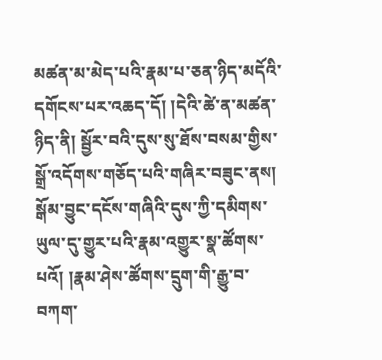མཚན་མ་མེད་པའི་རྣམ་པ་ཅན་ཉིད་མདོའི་དགོངས་པར་འཆད་དོ། །དེའི་ཚེ་ན་མཚན་ཉིད་ནི། སྦྱོར་བའི་དུས་སུ་ཐོས་བསམ་གྱིས་སྒྲོ་འདོགས་གཅོད་པའི་གཞིར་བཟུང་ནས། སྒོམ་བྱུང་དངོས་གཞིའི་དུས་ཀྱི་དམིགས་ཡུལ་དུ་གྱུར་པའི་རྣམ་འགྱུར་སྣ་ཚོགས་པའོ། །རྣམ་ཤེས་ཚོགས་དྲུག་གི་རྒྱུ་བ་བཀག་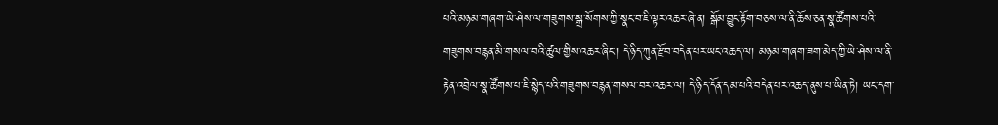པའི་མཉམ་གཞག་ཡེ་ཤེས་ལ་གཟུགས་སྒྲ་སོགས་ཀྱི་སྣང་བ་ཇི་ལྟར་འཆར་ཞེ་ན། སྒོམ་བྱུང་རྟོག་བཅས་ལ་ནི་ཆོས་ཅན་སྣ་ཚོགས་པའི་གཟུགས་བརྙན་མི་གསལ་བའི་ཚུལ་གྱིས་འཆར་ཞིང་། དེ་ཉིད་ཀུན་རྫོབ་བདེན་པར་ཡང་འཆད་ལ། མཉམ་གཞག་ཟག་མེད་ཀྱི་ཡེ་ཤེས་ལ་ནི་རྟེན་འབྲེལ་སྣ་ཚོགས་པ་ཇི་སྙེད་པའི་གཟུགས་བརྙན་གསལ་བར་འཆར་ལ། དེ་ཉིད་དོན་དམ་པའི་བདེན་པར་འཆད་ནུས་པ་ཡིན་ཏེ། ཡང་དག་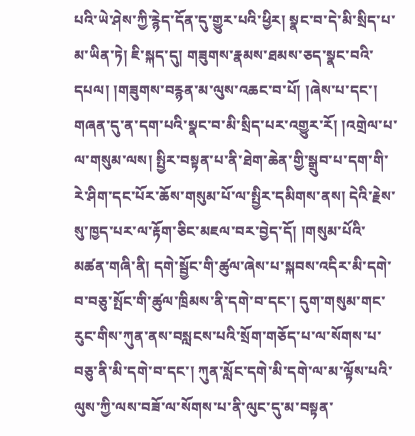པའི་ཡེ་ཤེས་ཀྱི་རྙེད་དོན་དུ་གྱུར་པའི་ཕྱིར། སྣང་བ་དེ་མི་སྲིད་པ་མ་ཡིན་ཏེ། ཇི་སྐད་དུ། གཟུགས་རྣམས་ཐམས་ཅད་སྣང་བའི་དཔལ། །གཟུགས་བརྙན་མ་ལུས་འཆང་བ་པོ། །ཞེས་པ་དང་། གཞན་དུ་ན་དག་པའི་སྣང་བ་མི་སྲིད་པར་འགྱུར་རོ། །འགྲེལ་པ་ལ་གསུམ་ལས། སྤྱིར་བསྟན་པ་ནི་ཐེག་ཆེན་གྱི་སྒྲུབ་པ་དག་གི་རེ་ཤིག་དང་པོར་ཆོས་གསུམ་པོ་ལ་སྤྱིར་དམིགས་ནས། དེའི་རྗེས་སུ་ཁྱད་པར་ལ་རྟོག་ཅིང་མཇལ་བར་བྱེད་དོ། །གསུམ་པོའི་མཚན་གཞི་ནི། དགེ་སྦྱོང་གི་ཚུལ་ཞེས་པ་སྐབས་འདིར་མི་དགེ་བ་བཅུ་སྤོང་གི་ཚུལ་ཁྲིམས་ནི་དགེ་བ་དང་། དུག་གསུམ་གང་རུང་གིས་ཀུན་ནས་བསླངས་པའི་སྲོག་གཅོད་པ་ལ་སོགས་པ་བཅུ་ནི་མི་དགེ་བ་དང་། ཀུན་སློང་དགེ་མི་དགེ་ལ་མ་ལྟོས་པའི་ལུས་ཀྱི་ལས་བཟོ་ལ་སོགས་པ་ནི་ལུང་དུ་མ་བསྟན་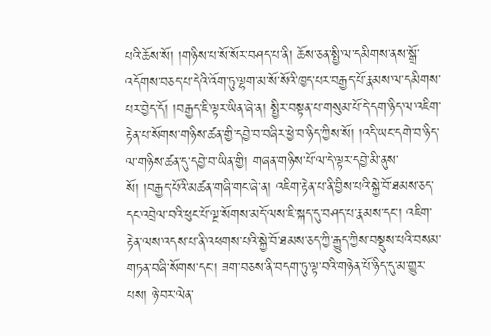པའི་ཆོས་སོ། །གཉིས་པ་སོ་སོར་བཤད་པ་ནི། ཆོས་ཅན་སྤྱི་ལ་དམིགས་ནས་སྒྲོ་འདོགས་བཅད་པ་དེའི་འོག་ཏུ་ལྷག་མ་སོ་སོའི་ཁྱད་པར་བརྒྱད་པོ་རྣམས་ལ་དམིགས་པར་བྱེད་དོ། །བརྒྱད་ཇི་ལྟར་ཡིན་ཞེ་ན། སྤྱིར་བསྟན་པ་གསུམ་པོ་དེ་དག་ཉིད་ལ་འཇིག་རྟེན་པ་སོགས་གཉིས་ཚན་གྱི་དབྱེ་བ་བཞིར་ཕྱེ་བ་ཉིད་ཀྱིས་སོ། །འདི་ཡང་དགེ་བ་ཉིད་ལ་གཉིས་ཚན་དུ་དབྱེ་བ་ཡིན་གྱི། གཞན་གཉིས་པོ་ལ་དེ་ལྟར་དབྱེ་མི་ནུས་སོ། །བརྒྱད་པོའི་མཚན་གཞི་གང་ཞེ་ན། འཇིག་རྟེན་པ་ནི་བྱིས་པའི་སྐྱེ་བོ་ཐམས་ཅད་དང་འབྲེལ་བའི་ཕུང་པོ་ལྔ་སོགས་མདོ་ལས་ཇི་སྐད་དུ་བཤད་པ་རྣམས་དང་། འཇིག་རྟེན་ལས་འདས་པ་ནི་འཕགས་པའི་སྐྱེ་བོ་ཐམས་ཅད་ཀྱི་རྒྱུད་ཀྱིས་བསྡུས་པའི་བསམ་གཏན་བཞི་སོགས་དང་། ཟག་བཅས་ནི་བདག་ཏུ་ལྟ་བའི་གཉེན་པོ་ཉིད་དུ་མ་གྱུར་པས། ཉེ་བར་ལེན་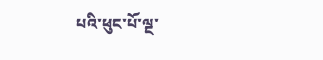པའི་ཕུང་པོ་ལྔ་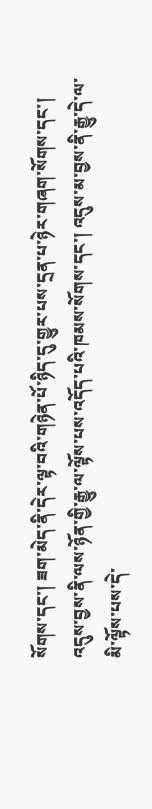སོགས་དང་། ཟག་མེད་ནི་དེར་ལྟ་བའི་གཉེན་པོ་ཉིད་དུ་གྱུར་པས་དྲན་པ་ཉེར་གཞག་སོགས་དང་། འདུས་བྱས་ནི་ལས་ཉོན་གྱི་རྒྱུ་ལ་ལྟོས་པས་འདོད་པའི་ཁམས་སོགས་དང་། འདུས་མ་བྱས་ནི་རྒྱུ་དེ་ལ་མི་ལྟོས་པས་དེ་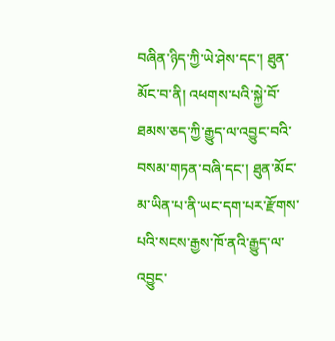བཞིན་ཉིད་ཀྱི་ཡེ་ཤེས་དང་། ཐུན་མོང་བ་ནི། འཕགས་པའི་སྐྱེ་བོ་ཐམས་ཅད་ཀྱི་རྒྱུད་ལ་འབྱུང་བའི་བསམ་གཏན་བཞི་དང་། ཐུན་མོང་མ་ཡིན་པ་ནི་ཡང་དག་པར་རྫོགས་པའི་སངས་རྒྱས་ཁོ་ནའི་རྒྱུད་ལ་འབྱུང་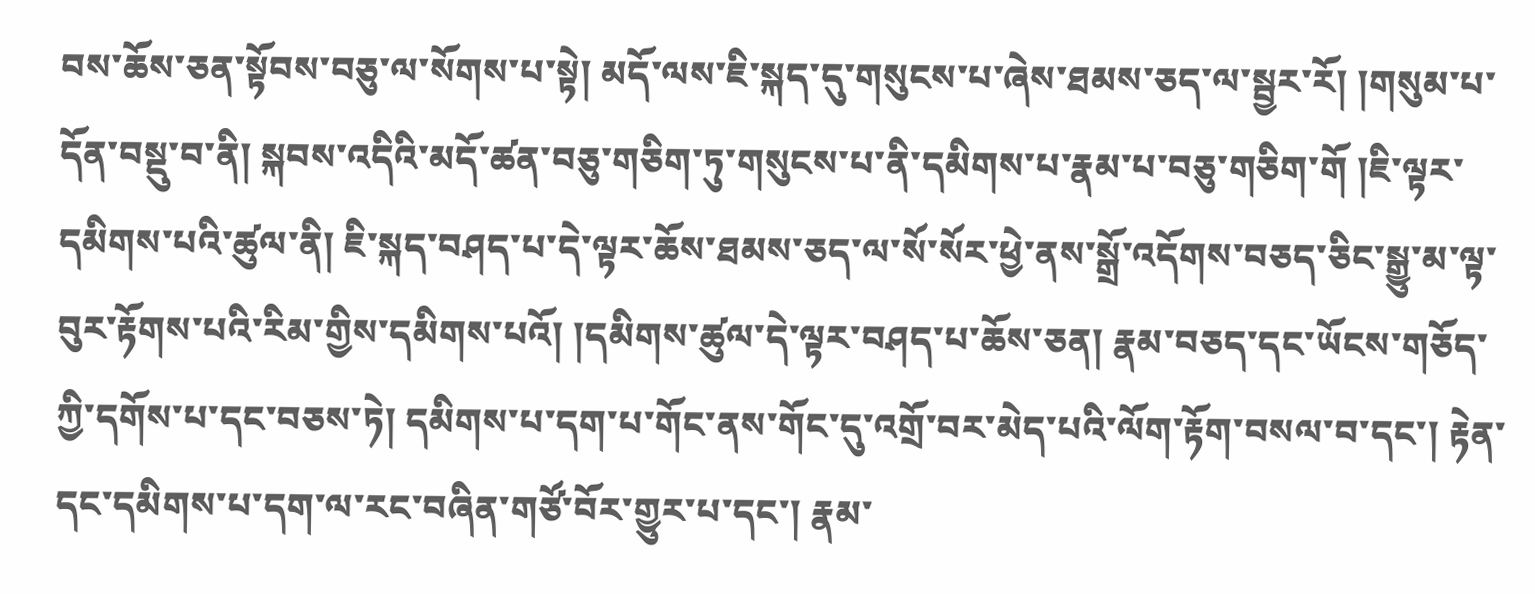བས་ཆོས་ཅན་སྟོབས་བཅུ་ལ་སོགས་པ་སྟེ། མདོ་ལས་ཇི་སྐད་དུ་གསུངས་པ་ཞེས་ཐམས་ཅད་ལ་སྦྱར་རོ། །གསུམ་པ་དོན་བསྡུ་བ་ནི། སྐབས་འདིའི་མདོ་ཚན་བཅུ་གཅིག་ཏུ་གསུངས་པ་ནི་དམིགས་པ་རྣམ་པ་བཅུ་གཅིག་གོ །ཇི་ལྟར་དམིགས་པའི་ཚུལ་ནི། ཇི་སྐད་བཤད་པ་དེ་ལྟར་ཆོས་ཐམས་ཅད་ལ་སོ་སོར་ཕྱེ་ནས་སྒྲོ་འདོགས་བཅད་ཅིང་སྒྱུ་མ་ལྟ་བུར་རྟོགས་པའི་རིམ་གྱིས་དམིགས་པའོ། །དམིགས་ཚུལ་དེ་ལྟར་བཤད་པ་ཆོས་ཅན། རྣམ་བཅད་དང་ཡོངས་གཅོད་ཀྱི་དགོས་པ་དང་བཅས་ཏེ། དམིགས་པ་དག་པ་གོང་ནས་གོང་དུ་འགྲོ་བར་མེད་པའི་ལོག་རྟོག་བསལ་བ་དང་། རྟེན་དང་དམིགས་པ་དག་ལ་རང་བཞིན་གཙོ་བོར་གྱུར་པ་དང་། རྣམ་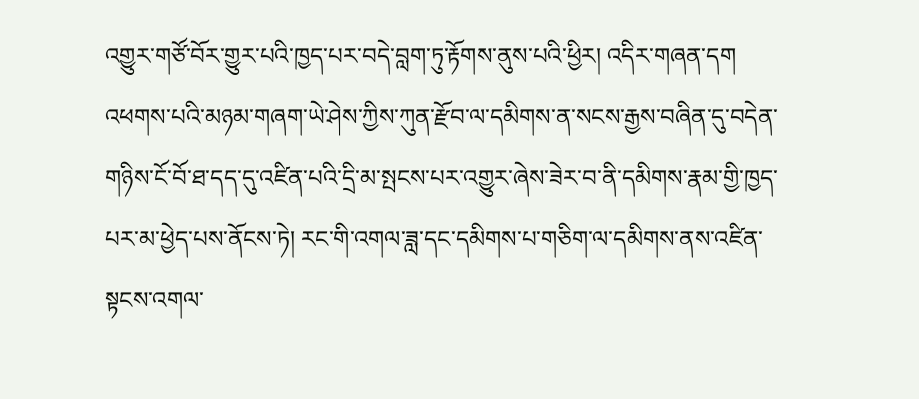འགྱུར་གཙོ་བོར་གྱུར་པའི་ཁྱད་པར་བདེ་བླག་ཏུ་རྟོགས་ནུས་པའི་ཕྱིར། འདིར་གཞན་དག འཕགས་པའི་མཉམ་གཞག་ཡེ་ཤེས་ཀྱིས་ཀུན་རྫོབ་ལ་དམིགས་ན་སངས་རྒྱས་བཞིན་དུ་བདེན་གཉིས་ངོ་བོ་ཐ་དད་དུ་འཛིན་པའི་དྲི་མ་སྤངས་པར་འགྱུར་ཞེས་ཟེར་བ་ནི་དམིགས་རྣམ་གྱི་ཁྱད་པར་མ་ཕྱེད་པས་ནོངས་ཏེ། རང་གི་འགལ་ཟླ་དང་དམིགས་པ་གཅིག་ལ་དམིགས་ནས་འཛིན་སྟངས་འགལ་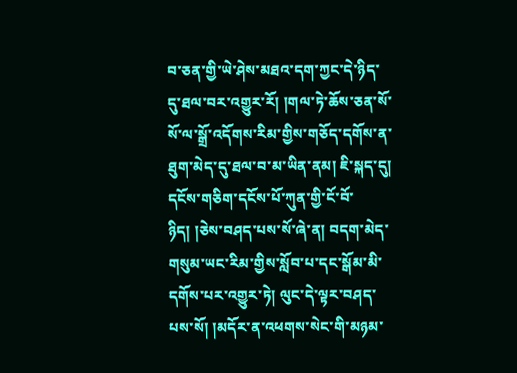བ་ཅན་གྱི་ཡེ་ཤེས་མཐའ་དག་ཀྱང་དེ་ཉིད་དུ་ཐལ་བར་འགྱུར་རོ། །གལ་ཏེ་ཆོས་ཅན་སོ་སོ་ལ་སྒྲོ་འདོགས་རིམ་གྱིས་གཅོད་དགོས་ན་ཐུག་མེད་དུ་ཐལ་བ་མ་ཡིན་ནམ། ཇི་སྐད་དུ། དངོས་གཅིག་དངོས་པོ་ཀུན་གྱི་ངོ་བོ་ཉིད། །ཅེས་བཤད་པས་སོ་ཞེ་ན། བདག་མེད་གསུམ་ཡང་རིམ་གྱིས་སློབ་པ་དང་སྒོམ་མི་དགོས་པར་འགྱུར་ཏེ། ལུང་དེ་ལྟར་བཤད་པས་སོ། །མདོར་ན་འཕགས་སེང་གི་མཉམ་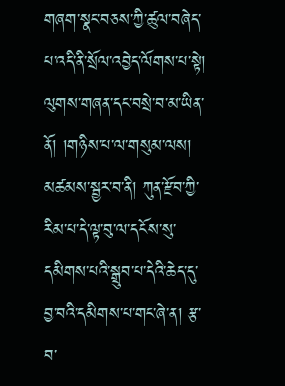གཞག་སྣང་བཅས་ཀྱི་ཚུལ་བཞེད་པ་འདི་ནི་སྲོལ་འབྱེད་ལོགས་པ་སྟེ། ལུགས་གཞན་དང་བསྲེ་བ་མ་ཡིན་ནོ། །གཉིས་པ་ལ་གསུམ་ལས། མཚམས་སྦྱར་བ་ནི། ཀུན་རྫོབ་ཀྱི་རིམ་པ་དེ་ལྟ་བུ་ལ་དངོས་སུ་དམིགས་པའི་སྒྲུབ་པ་དེའི་ཆེད་དུ་བྱ་བའི་དམིགས་པ་གང་ཞེ་ན། རྩ་བ་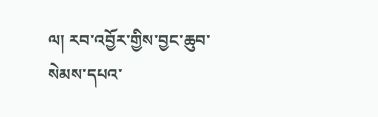ལ། རབ་འབྱོར་གྱིས་བྱང་ཆུབ་སེམས་དཔའ་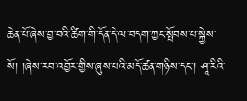ཆེན་པོ་ཞེས་བྱ་བའི་ཚིག་གི་དོན་དེ་ལ་བདག་ཀྱང་སྤོབས་པ་སྐྱེས་སོ། །ཞེས་རབ་འབྱོར་གྱིས་ཞུས་པའི་མདོ་ཚན་གཉིས་དང་། ཤཱ་རིའི་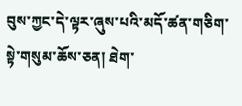བུས་ཀྱང་དེ་ལྟར་ཞུས་པའི་མདོ་ཚན་གཅིག་སྟེ་གསུམ་ཆོས་ཅན། ཐེག་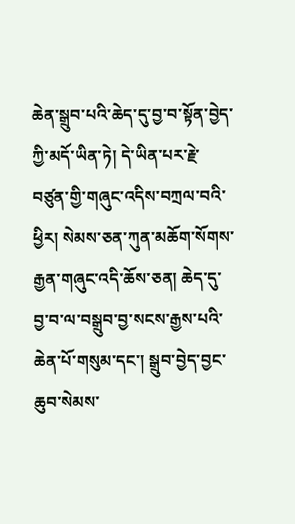ཆེན་སྒྲུབ་པའི་ཆེད་དུ་བྱ་བ་སྟོན་བྱེད་ཀྱི་མདོ་ཡིན་ཏེ། དེ་ཡིན་པར་རྗེ་བཙུན་གྱི་གཞུང་འདིས་བཀྲལ་བའི་ཕྱིར། སེམས་ཅན་ཀུན་མཆོག་སོགས་རྒྱན་གཞུང་འདི་ཆོས་ཅན། ཆེད་དུ་བྱ་བ་ལ་བསྒྲུབ་བྱ་སངས་རྒྱས་པའི་ཆེན་པོ་གསུམ་དང་། སྒྲུབ་བྱེད་བྱང་ཆུབ་སེམས་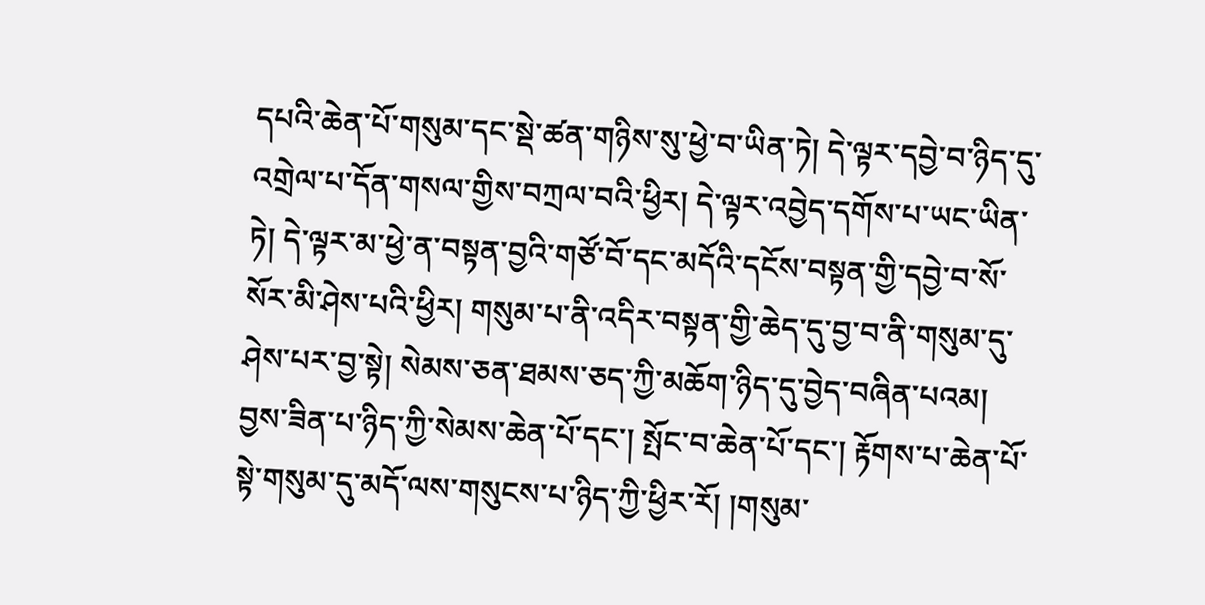དཔའི་ཆེན་པོ་གསུམ་དང་སྡེ་ཚན་གཉིས་སུ་ཕྱེ་བ་ཡིན་ཏེ། དེ་ལྟར་དབྱེ་བ་ཉིད་དུ་འགྲེལ་པ་དོན་གསལ་གྱིས་བཀྲལ་བའི་ཕྱིར། དེ་ལྟར་འབྱེད་དགོས་པ་ཡང་ཡིན་ཏེ། དེ་ལྟར་མ་ཕྱེ་ན་བསྟན་བྱའི་གཙོ་བོ་དང་མདོའི་དངོས་བསྟན་གྱི་དབྱེ་བ་སོ་སོར་མི་ཤེས་པའི་ཕྱིར། གསུམ་པ་ནི་འདིར་བསྟན་གྱི་ཆེད་དུ་བྱ་བ་ནི་གསུམ་དུ་ཤེས་པར་བྱ་སྟེ། སེམས་ཅན་ཐམས་ཅད་ཀྱི་མཆོག་ཉིད་དུ་བྱེད་བཞིན་པའམ། བྱས་ཟིན་པ་ཉིད་ཀྱི་སེམས་ཆེན་པོ་དང་། སྤོང་བ་ཆེན་པོ་དང་། རྟོགས་པ་ཆེན་པོ་སྟེ་གསུམ་དུ་མདོ་ལས་གསུངས་པ་ཉིད་ཀྱི་ཕྱིར་རོ། །གསུམ་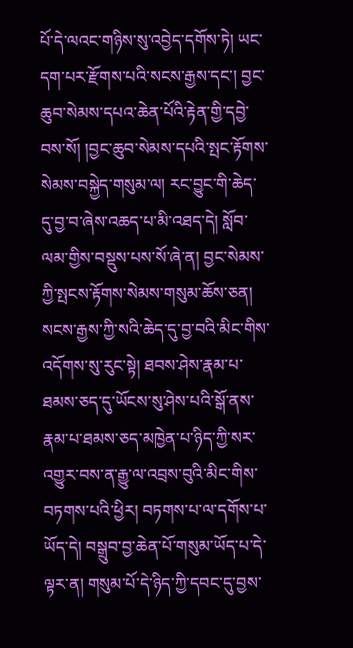པོ་དེ་ལའང་གཉིས་སུ་འབྱེད་དགོས་ཏེ། ཡང་དག་པར་རྫོགས་པའི་སངས་རྒྱས་དང་། བྱང་ཆུབ་སེམས་དཔའ་ཆེན་པོའི་རྟེན་གྱི་དབྱེ་བས་སོ། །བྱང་ཆུབ་སེམས་དཔའི་སྤང་རྟོགས་སེམས་བསྐྱེད་གསུམ་ལ། རང་བྱུང་གི་ཆེད་དུ་བྱ་བ་ཞེས་འཆད་པ་མི་འཐད་དེ། སློབ་ལམ་གྱིས་བསྡུས་པས་སོ་ཞེ་ན། བྱང་སེམས་ཀྱི་སྤངས་རྟོགས་སེམས་གསུམ་ཆོས་ཅན། སངས་རྒྱས་ཀྱི་སའི་ཆེད་དུ་བྱ་བའི་མིང་གིས་འདོགས་སུ་རུང་སྟེ། ཐབས་ཤེས་རྣམ་པ་ཐམས་ཅད་དུ་ཡོངས་སུ་ཤེས་པའི་སྒོ་ནས་རྣམ་པ་ཐམས་ཅད་མཁྱེན་པ་ཉིད་ཀྱི་སར་འགྱུར་བས་ན་རྒྱུ་ལ་འབྲས་བུའི་མིང་གིས་བཏགས་པའི་ཕྱིར། བཏགས་པ་ལ་དགོས་པ་ཡོད་དེ། བསྒྲུབ་བྱ་ཆེན་པོ་གསུམ་ཡོད་པ་དེ་ལྟར་ན། གསུམ་པོ་དེ་ཉིད་ཀྱི་དབང་དུ་བྱས་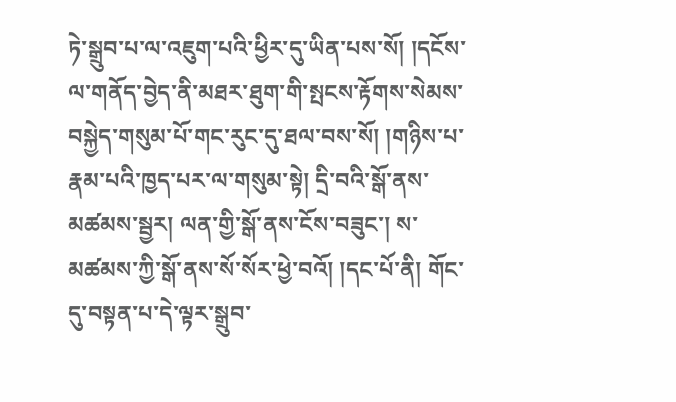ཏེ་སྒྲུབ་པ་ལ་འཇུག་པའི་ཕྱིར་དུ་ཡིན་པས་སོ། །དངོས་ལ་གནོད་བྱེད་ནི་མཐར་ཐུག་གི་སྤངས་རྟོགས་སེམས་བསྐྱེད་གསུམ་པོ་གང་རུང་དུ་ཐལ་བས་སོ། །གཉིས་པ་རྣམ་པའི་ཁྱད་པར་ལ་གསུམ་སྟེ། དྲི་བའི་སྒོ་ནས་མཚམས་སྦྱར། ལན་གྱི་སྒོ་ནས་ངོས་བཟུང་། ས་མཚམས་ཀྱི་སྒོ་ནས་སོ་སོར་ཕྱེ་བའོ། །དང་པོ་ནི། གོང་དུ་བསྟན་པ་དེ་ལྟར་སྒྲུབ་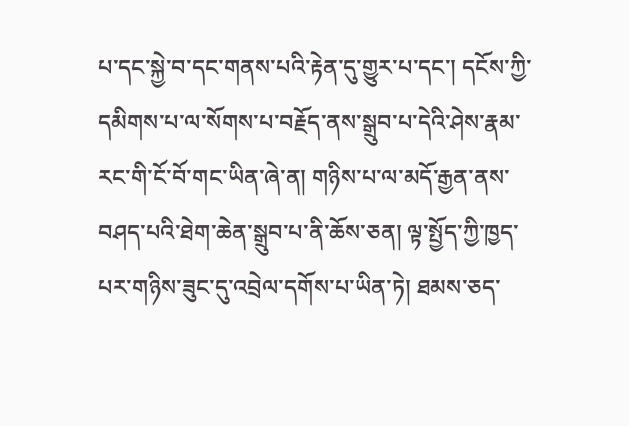པ་དང་སྐྱེ་བ་དང་གནས་པའི་རྟེན་དུ་གྱུར་པ་དང་། དངོས་ཀྱི་དམིགས་པ་ལ་སོགས་པ་བརྗོད་ནས་སྒྲུབ་པ་དེའི་ཤེས་རྣམ་རང་གི་ངོ་བོ་གང་ཡིན་ཞེ་ན། གཉིས་པ་ལ་མདོ་རྒྱན་ནས་བཤད་པའི་ཐེག་ཆེན་སྒྲུབ་པ་ནི་ཆོས་ཅན། ལྟ་སྤྱོད་ཀྱི་ཁྱད་པར་གཉིས་ཟུང་དུ་འབྲེལ་དགོས་པ་ཡིན་ཏེ། ཐམས་ཅད་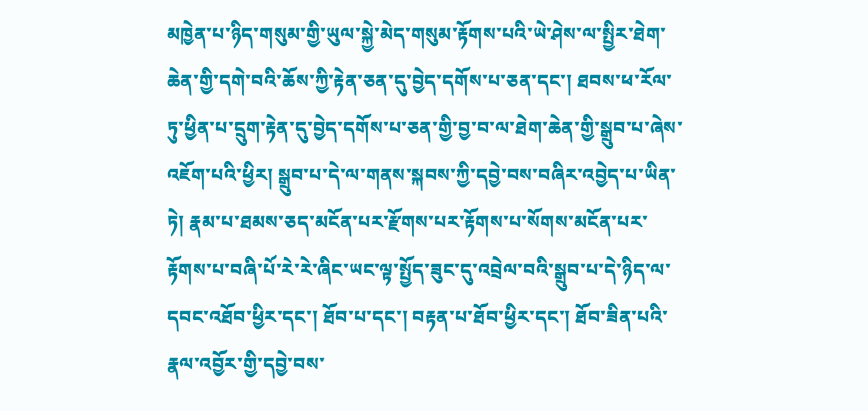མཁྱེན་པ་ཉིད་གསུམ་གྱི་ཡུལ་སྐྱེ་མེད་གསུམ་རྟོགས་པའི་ཡེ་ཤེས་ལ་སྤྱིར་ཐེག་ཆེན་གྱི་དགེ་བའི་ཆོས་ཀྱི་རྟེན་ཅན་དུ་བྱེད་དགོས་པ་ཅན་དང་། ཐབས་ཕ་རོལ་ཏུ་ཕྱིན་པ་དྲུག་རྟེན་དུ་བྱེད་དགོས་པ་ཅན་གྱི་བྱ་བ་ལ་ཐེག་ཆེན་གྱི་སྒྲུབ་པ་ཞེས་འཇོག་པའི་ཕྱིར། སྒྲུབ་པ་དེ་ལ་གནས་སྐབས་ཀྱི་དབྱེ་བས་བཞིར་འབྱེད་པ་ཡིན་ཏེ། རྣམ་པ་ཐམས་ཅད་མངོན་པར་རྫོགས་པར་རྟོགས་པ་སོགས་མངོན་པར་རྟོགས་པ་བཞི་པོ་རེ་རེ་ཞིང་ཡང་ལྟ་སྤྱོད་ཟུང་དུ་འབྲེལ་བའི་སྒྲུབ་པ་དེ་ཉིད་ལ་དབང་འཐོབ་ཕྱིར་དང་། ཐོབ་པ་དང་། བརྟན་པ་ཐོབ་ཕྱིར་དང་། ཐོབ་ཟིན་པའི་རྣལ་འབྱོར་གྱི་དབྱེ་བས་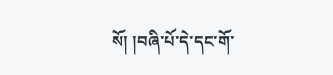སོ། །བཞི་པོ་དེ་དང་གོ་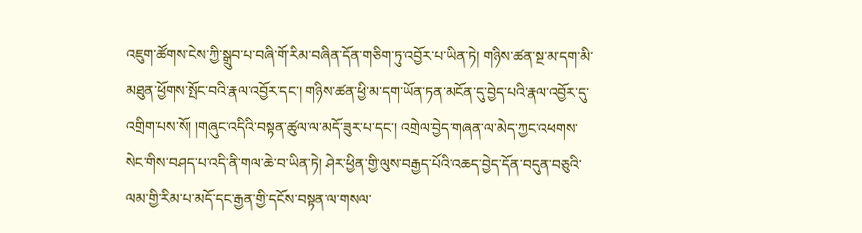འཇུག་ཚོགས་ངེས་ཀྱི་སྒྲུབ་པ་བཞི་གོ་རིམ་བཞིན་དོན་གཅིག་ཏུ་འབྱོར་པ་ཡིན་ཏེ། གཉིས་ཚན་སྔ་མ་དག་མི་མཐུན་ཕྱོགས་སྤོང་བའི་རྣལ་འབྱོར་དང་། གཉིས་ཚན་ཕྱི་མ་དག་ཡོན་ཏན་མངོན་དུ་བྱེད་པའི་རྣལ་འབྱོར་དུ་འགྲིག་པས་སོ། །གཞུང་འདིའི་བསྟན་ཚུལ་ལ་མདོ་ཟུར་པ་དང་། འགྲེལ་བྱེད་གཞན་ལ་མེད་ཀྱང་འཕགས་སེང་གིས་བཤད་པ་འདི་ནི་གལ་ཆེ་བ་ཡིན་ཏེ། ཤེར་ཕྱིན་གྱི་ལུས་བརྒྱད་པོའི་འཆད་བྱེད་དོན་བདུན་བཅུའི་ལམ་གྱི་རིམ་པ་མདོ་དང་རྒྱན་གྱི་དངོས་བསྟན་ལ་གསལ་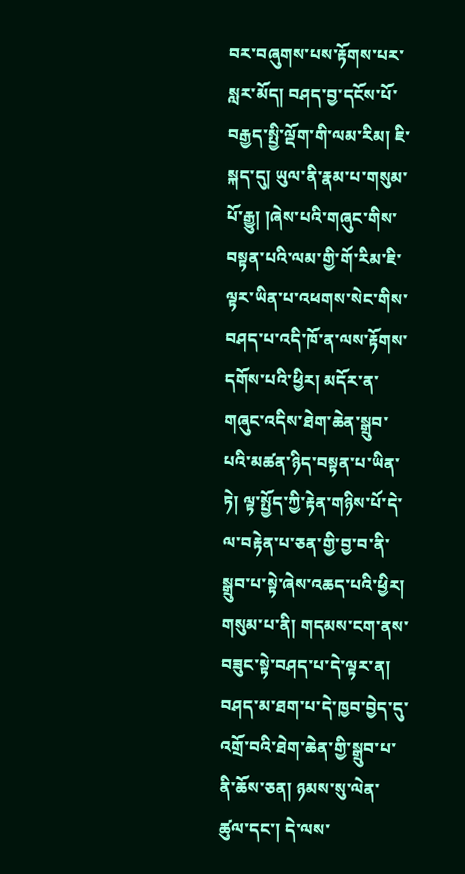བར་བཞུགས་པས་རྟོགས་པར་སླར་མོད། བཤད་བྱ་དངོས་པོ་བརྒྱད་སྤྱི་ལྡོག་གི་ལམ་རིམ། ཇི་སྐད་དུ། ཡུལ་ནི་རྣམ་པ་གསུམ་པོ་རྒྱུ། །ཞེས་པའི་གཞུང་གིས་བསྟན་པའི་ལམ་གྱི་གོ་རིམ་ཇི་ལྟར་ཡིན་པ་འཕགས་སེང་གིས་བཤད་པ་འདི་ཁོ་ན་ལས་རྟོགས་དགོས་པའི་ཕྱིར། མདོར་ན་གཞུང་འདིས་ཐེག་ཆེན་སྒྲུབ་པའི་མཚན་ཉིད་བསྟན་པ་ཡིན་ཏེ། ལྟ་སྤྱོད་ཀྱི་རྟེན་གཉིས་པོ་དེ་ལ་བརྟེན་པ་ཅན་གྱི་བྱ་བ་ནི་སྒྲུབ་པ་སྟེ་ཞེས་འཆད་པའི་ཕྱིར། གསུམ་པ་ནི། གདམས་ངག་ནས་བཟུང་སྟེ་བཤད་པ་དེ་ལྟར་ན། བཤད་མ་ཐག་པ་དེ་ཁྱབ་བྱེད་དུ་འགྲོ་བའི་ཐེག་ཆེན་གྱི་སྒྲུབ་པ་ནི་ཆོས་ཅན། ཉམས་སུ་ལེན་ཚུལ་དང་། དེ་ལས་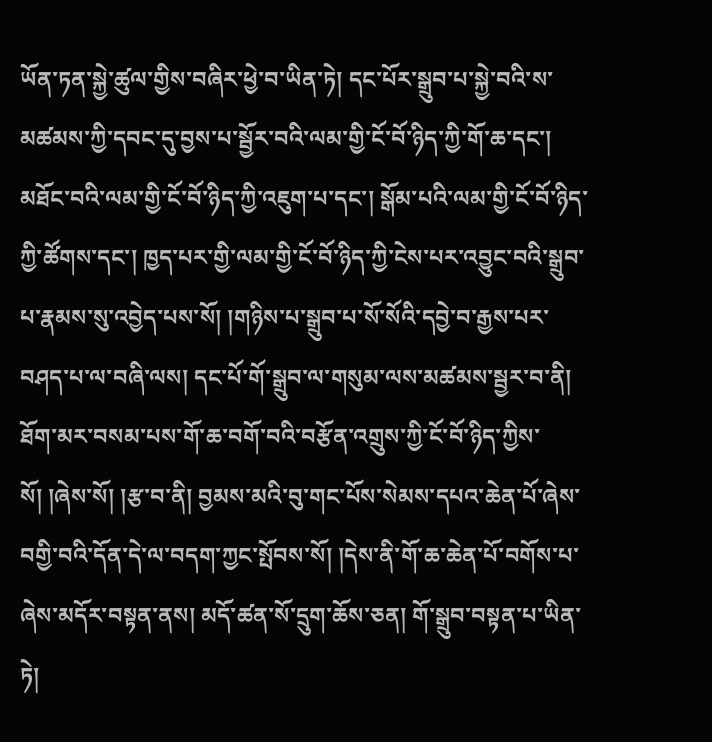ཡོན་ཏན་སྐྱེ་ཚུལ་གྱིས་བཞིར་ཕྱེ་བ་ཡིན་ཏེ། དང་པོར་སྒྲུབ་པ་སྐྱེ་བའི་ས་མཚམས་ཀྱི་དབང་དུ་བྱས་པ་སྦྱོར་བའི་ལམ་གྱི་ངོ་བོ་ཉིད་ཀྱི་གོ་ཆ་དང་། མཐོང་བའི་ལམ་གྱི་ངོ་བོ་ཉིད་ཀྱི་འཇུག་པ་དང་། སྒོམ་པའི་ལམ་གྱི་ངོ་བོ་ཉིད་ཀྱི་ཚོགས་དང་། ཁྱད་པར་གྱི་ལམ་གྱི་ངོ་བོ་ཉིད་ཀྱི་ངེས་པར་འབྱུང་བའི་སྒྲུབ་པ་རྣམས་སུ་འབྱེད་པས་སོ། །གཉིས་པ་སྒྲུབ་པ་སོ་སོའི་དབྱེ་བ་རྒྱས་པར་བཤད་པ་ལ་བཞི་ལས། དང་པོ་གོ་སྒྲུབ་ལ་གསུམ་ལས་མཚམས་སྦྱར་བ་ནི། ཐོག་མར་བསམ་པས་གོ་ཆ་བགོ་བའི་བརྩོན་འགྲུས་ཀྱི་ངོ་བོ་ཉིད་ཀྱིས་སོ། །ཞེས་སོ། །རྩ་བ་ནི། བྱམས་མའི་བུ་གང་པོས་སེམས་དཔའ་ཆེན་པོ་ཞེས་བགྱི་བའི་དོན་དེ་ལ་བདག་ཀྱང་སྤོབས་སོ། །དེས་ནི་གོ་ཆ་ཆེན་པོ་བགོས་པ་ཞེས་མདོར་བསྟན་ནས། མདོ་ཚན་སོ་དྲུག་ཆོས་ཅན། གོ་སྒྲུབ་བསྟན་པ་ཡིན་ཏེ།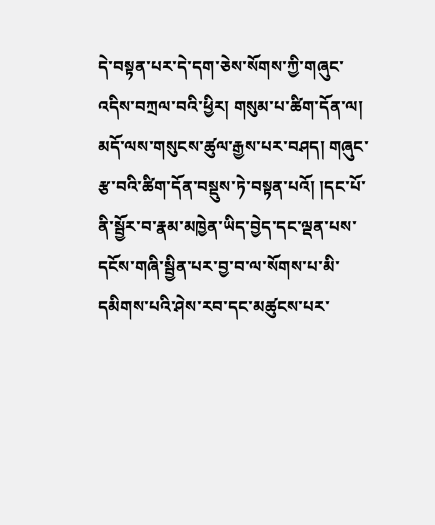དེ་བསྟན་པར་དེ་དག་ཅེས་སོགས་ཀྱི་གཞུང་འདིས་བཀྲལ་བའི་ཕྱིར། གསུམ་པ་ཚིག་དོན་ལ། མདོ་ལས་གསུངས་ཚུལ་རྒྱས་པར་བཤད། གཞུང་རྩ་བའི་ཚིག་དོན་བསྡུས་ཏེ་བསྟན་པའོ། །དང་པོ་ནི་སྦྱོར་བ་རྣམ་མཁྱེན་ཡིད་བྱེད་དང་ལྡན་པས་དངོས་གཞི་སྦྱིན་པར་བྱ་བ་ལ་སོགས་པ་མི་དམིགས་པའི་ཤེས་རབ་དང་མཚུངས་པར་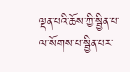ལྡན་པའི་ཆོས་ཀྱི་སྦྱིན་པ་ལ་སོགས་པ་སྦྱིན་པར་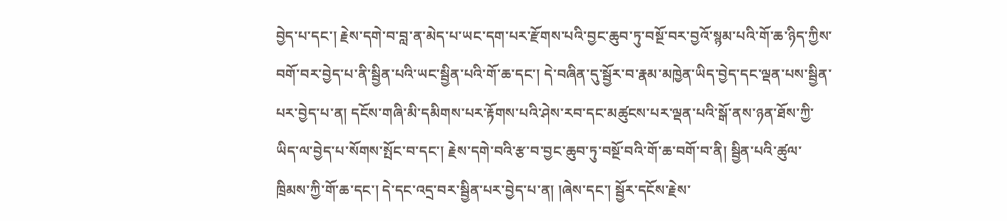བྱེད་པ་དང་། རྗེས་དགེ་བ་བླ་ན་མེད་པ་ཡང་དག་པར་རྫོགས་པའི་བྱང་ཆུབ་ཏུ་བསྔོ་བར་བྱའོ་སྙམ་པའི་གོ་ཆ་ཉིད་ཀྱིས་བགོ་བར་བྱེད་པ་ནི་སྦྱིན་པའི་ཡང་སྦྱིན་པའི་གོ་ཆ་དང་། དེ་བཞིན་དུ་སྦྱོར་བ་རྣམ་མཁྱེན་ཡིད་བྱེད་དང་ལྡན་པས་སྦྱིན་པར་བྱེད་པ་ན། དངོས་གཞི་མི་དམིགས་པར་རྟོགས་པའི་ཤེས་རབ་དང་མཚུངས་པར་ལྡན་པའི་སྒོ་ནས་ཉན་ཐོས་ཀྱི་ཡིད་ལ་བྱེད་པ་སོགས་སྤོང་བ་དང་། རྗེས་དགེ་བའི་རྩ་བ་བྱང་ཆུབ་ཏུ་བསྔོ་བའི་གོ་ཆ་བགོ་བ་ནི། སྦྱིན་པའི་ཚུལ་ཁྲིམས་ཀྱི་གོ་ཆ་དང་། དེ་དང་འདྲ་བར་སྦྱིན་པར་བྱེད་པ་ན། །ཞེས་དང་། སྦྱོར་དངོས་རྗེས་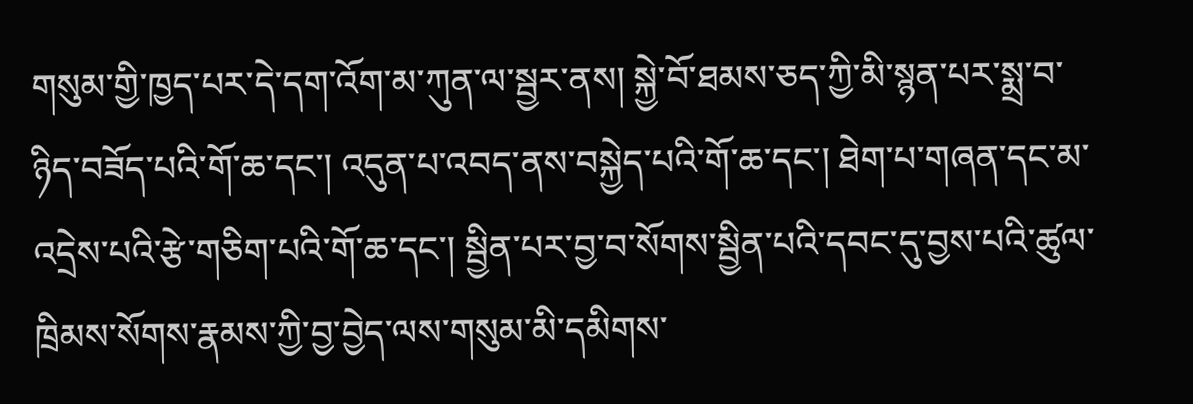གསུམ་གྱི་ཁྱད་པར་དེ་དག་འོག་མ་ཀུན་ལ་སྦྱར་ནས། སྐྱེ་བོ་ཐམས་ཅད་ཀྱི་མི་སྙན་པར་སྨྲ་བ་ཉིད་བཟོད་པའི་གོ་ཆ་དང་། འདུན་པ་འབད་ནས་བསྐྱེད་པའི་གོ་ཆ་དང་། ཐེག་པ་གཞན་དང་མ་འདྲེས་པའི་རྩེ་གཅིག་པའི་གོ་ཆ་དང་། སྦྱིན་པར་བྱ་བ་སོགས་སྦྱིན་པའི་དབང་དུ་བྱས་པའི་ཚུལ་ཁྲིམས་སོགས་རྣམས་ཀྱི་བྱ་བྱེད་ལས་གསུམ་མི་དམིགས་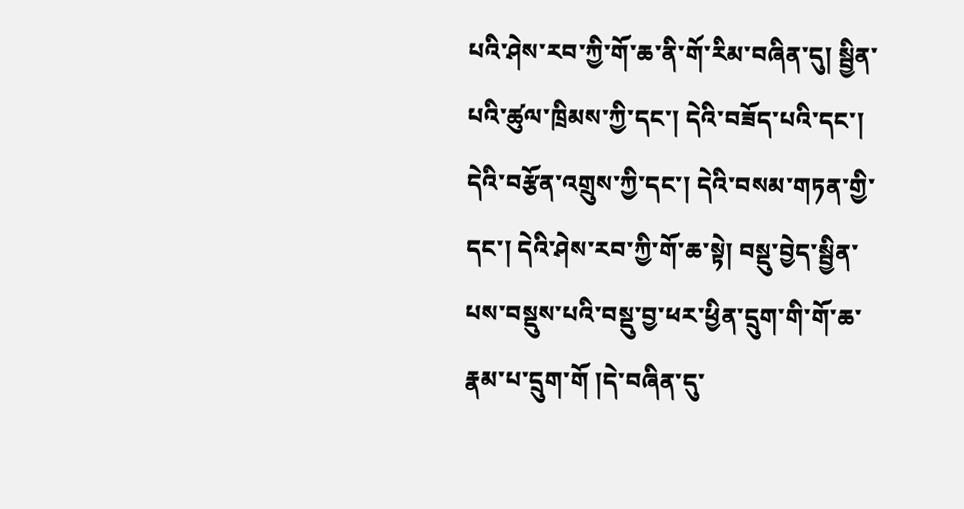པའི་ཤེས་རབ་ཀྱི་གོ་ཆ་ནི་གོ་རིམ་བཞིན་དུ། སྦྱིན་པའི་ཚུལ་ཁྲིམས་ཀྱི་དང་། དེའི་བཟོད་པའི་དང་། དེའི་བརྩོན་འགྲུས་ཀྱི་དང་། དེའི་བསམ་གཏན་གྱི་དང་། དེའི་ཤེས་རབ་ཀྱི་གོ་ཆ་སྟེ། བསྡུ་བྱེད་སྦྱིན་པས་བསྡུས་པའི་བསྡུ་བྱ་ཕར་ཕྱིན་དྲུག་གི་གོ་ཆ་རྣམ་པ་དྲུག་གོ །དེ་བཞིན་དུ་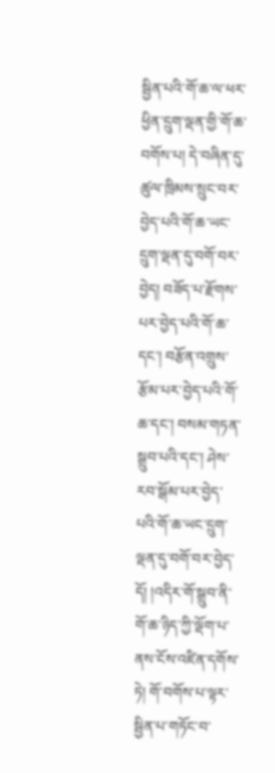སྦྱིན་པའི་གོ་ཆ་ལ་ཕར་ཕྱིན་དྲུག་ལྡན་གྱི་གོ་ཆ་བགོས་པ། དེ་བཞིན་དུ་ཚུལ་ཁྲིམས་སྲུང་བར་བྱེད་པའི་གོ་ཆ་ཡང་དྲུག་ལྡན་དུ་བགོ་བར་བྱེད། བཟོད་པ་རྫོགས་པར་བྱེད་པའི་གོ་ཆ་དང་། བརྩོན་འགྲུས་རྩོམ་པར་བྱེད་པའི་གོ་ཆ་དང་། བསམ་གཏན་སྒྲུབ་པའི་དང་། ཤེས་རབ་སྒོམ་པར་བྱེད་པའི་གོ་ཆ་ཡང་དྲུག་ལྡན་དུ་བགོ་བར་བྱེད་དོ། །འདིར་གོ་སྒྲུབ་ནི་གོ་ཆ་ཉིད་ཀྱི་ལྡོག་པ་ནས་ངོས་འཛིན་དགོས་ཏེ། གོ་བགོས་པ་ལྟར་སྦྱིན་པ་གཏོང་བ་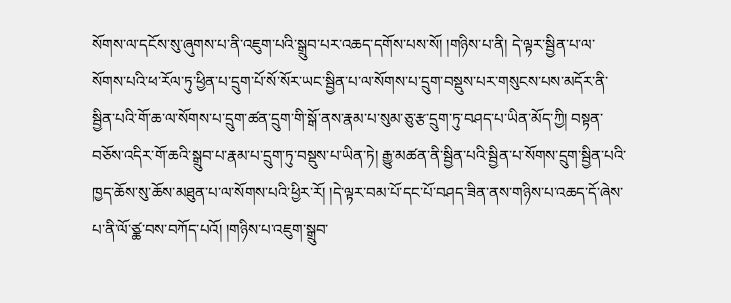སོགས་ལ་དངོས་སུ་ཞུགས་པ་ནི་འཇུག་པའི་སྒྲུབ་པར་འཆད་དགོས་པས་སོ། །གཉིས་པ་ནི། དེ་ལྟར་སྦྱིན་པ་ལ་སོགས་པའི་ཕ་རོལ་ཏུ་ཕྱིན་པ་དྲུག་པོ་སོ་སོར་ཡང་སྦྱིན་པ་ལ་སོགས་པ་དྲུག་བསྡུས་པར་གསུངས་པས་མདོར་ནི་སྦྱིན་པའི་གོ་ཆ་ལ་སོགས་པ་དྲུག་ཚན་དྲུག་གི་སྒོ་ནས་རྣམ་པ་སུམ་ཅུ་རྩ་དྲུག་ཏུ་བཤད་པ་ཡིན་མོད་ཀྱི། བསྟན་བཅོས་འདིར་གོ་ཆའི་སྒྲུབ་པ་རྣམ་པ་དྲུག་ཏུ་བསྡུས་པ་ཡིན་ཏེ། རྒྱུ་མཚན་ནི་སྦྱིན་པའི་སྦྱིན་པ་སོགས་དྲུག་སྦྱིན་པའི་ཁྱད་ཆོས་སུ་ཆོས་མཐུན་པ་ལ་སོགས་པའི་ཕྱིར་རོ། །དེ་ལྟར་བམ་པོ་དང་པོ་བཤད་ཟིན་ནས་གཉིས་པ་འཆད་དོ་ཞེས་པ་ནི་ལོ་ཙྪ་བས་བཀོད་པའོ། །གཉིས་པ་འཇུག་སྒྲུབ་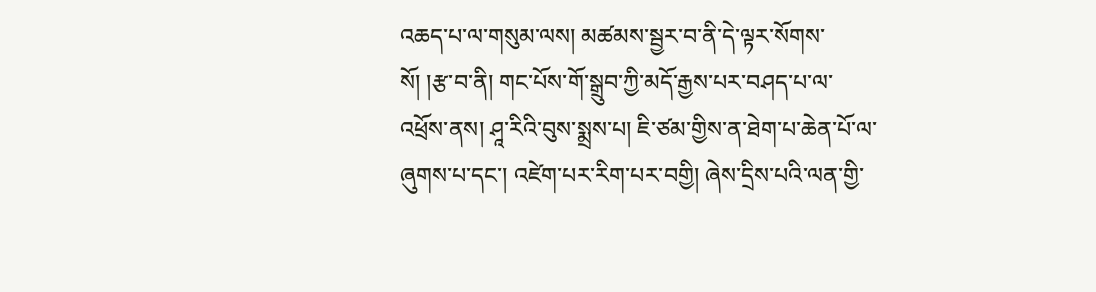འཆད་པ་ལ་གསུམ་ལས། མཚམས་སྦྱར་བ་ནི་དེ་ལྟར་སོགས་སོ། །རྩ་བ་ནི། གང་པོས་གོ་སྒྲུབ་ཀྱི་མདོ་རྒྱས་པར་བཤད་པ་ལ་འཕྲོས་ནས། ཤཱ་རིའི་བུས་སྨྲས་པ། ཇི་ཙམ་གྱིས་ན་ཐེག་པ་ཆེན་པོ་ལ་ཞུགས་པ་དང་། འཛེག་པར་རིག་པར་བགྱི། ཞེས་དྲིས་པའི་ལན་གྱི་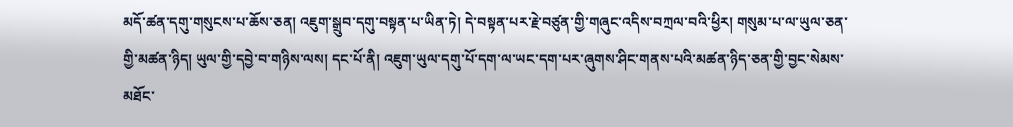མདོ་ཚན་དགུ་གསུངས་པ་ཆོས་ཅན། འཇུག་སྒྲུབ་དགུ་བསྟན་པ་ཡིན་ཏེ། དེ་བསྟན་པར་རྗེ་བཙུན་གྱི་གཞུང་འདིས་བཀྲལ་བའི་ཕྱིར། གསུམ་པ་ལ་ཡུལ་ཅན་གྱི་མཚན་ཉིད། ཡུལ་གྱི་དབྱེ་བ་གཉིས་ལས། དང་པོ་ནི། འཇུག་ཡུལ་དགུ་པོ་དག་ལ་ཡང་དག་པར་ཞུགས་ཤིང་གནས་པའི་མཚན་ཉིད་ཅན་གྱི་བྱང་སེམས་མཐོང་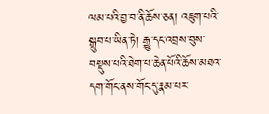ལམ་པའི་བྱ་བ་ནི་ཆོས་ཅན། འཇུག་པའི་སྒྲུབ་པ་ཡིན་ཏེ། རྒྱུ་དང་འབྲས་བུས་བསྡུས་པའི་ཐེག་པ་ཆེན་པོའི་ཆོས་མཐའ་དག་གོང་ནས་གོང་དུ་རྣམ་པར་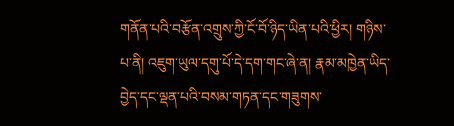གནོན་པའི་བརྩོན་འགྲུས་ཀྱི་ངོ་བོ་ཉིད་ཡིན་པའི་ཕྱིར། གཉིས་པ་ནི། འཇུག་ཡུལ་དགུ་པོ་དེ་དག་གང་ཞེ་ན། རྣམ་མཁྱེན་ཡིད་བྱེད་དང་ལྡན་པའི་བསམ་གཏན་དང་གཟུགས་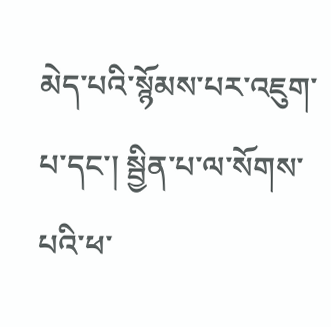མེད་པའི་སྙོམས་པར་འཇུག་པ་དང་། སྦྱིན་པ་ལ་སོགས་པའི་ཕ་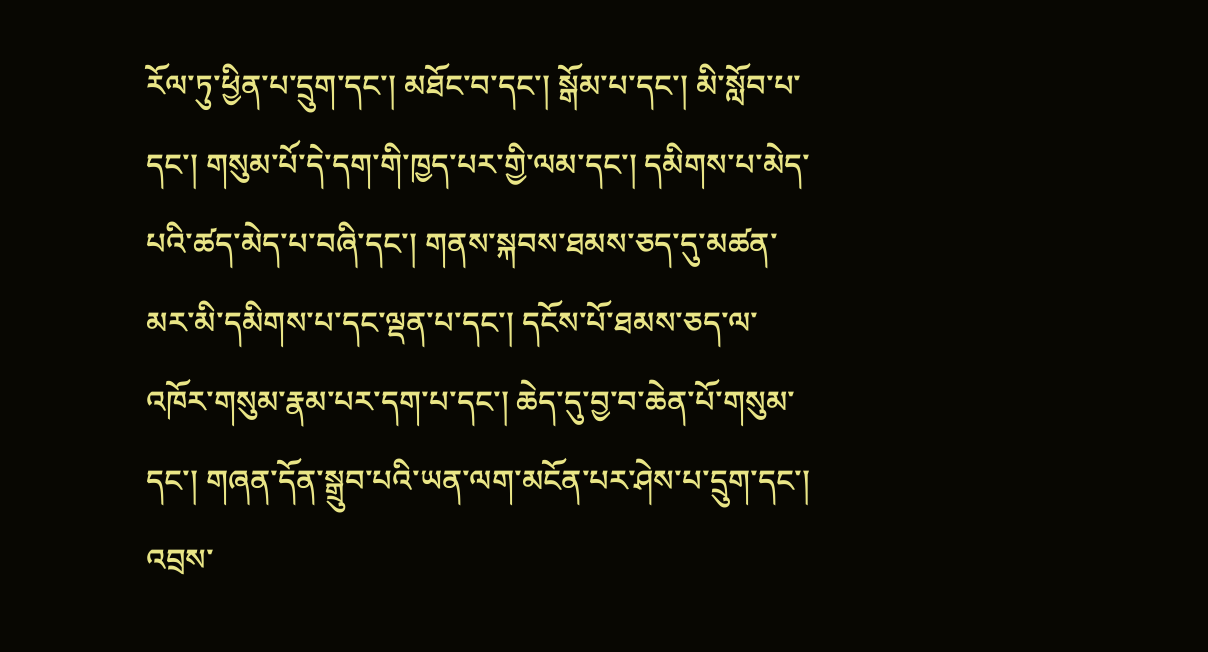རོལ་ཏུ་ཕྱིན་པ་དྲུག་དང་། མཐོང་བ་དང་། སྒོམ་པ་དང་། མི་སློབ་པ་དང་། གསུམ་པོ་དེ་དག་གི་ཁྱད་པར་གྱི་ལམ་དང་། དམིགས་པ་མེད་པའི་ཚད་མེད་པ་བཞི་དང་། གནས་སྐབས་ཐམས་ཅད་དུ་མཚན་མར་མི་དམིགས་པ་དང་ལྡན་པ་དང་། དངོས་པོ་ཐམས་ཅད་ལ་འཁོར་གསུམ་རྣམ་པར་དག་པ་དང་། ཆེད་དུ་བྱ་བ་ཆེན་པོ་གསུམ་དང་། གཞན་དོན་སྒྲུབ་པའི་ཡན་ལག་མངོན་པར་ཤེས་པ་དྲུག་དང་། འབྲས་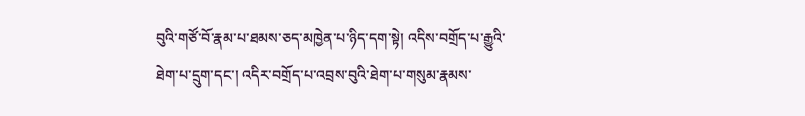བུའི་གཙོ་བོ་རྣམ་པ་ཐམས་ཅད་མཁྱེན་པ་ཉིད་དག་སྟེ། འདིས་བགྲོད་པ་རྒྱུའི་ཐེག་པ་དྲུག་དང་། འདིར་བགྲོད་པ་འབྲས་བུའི་ཐེག་པ་གསུམ་རྣམས་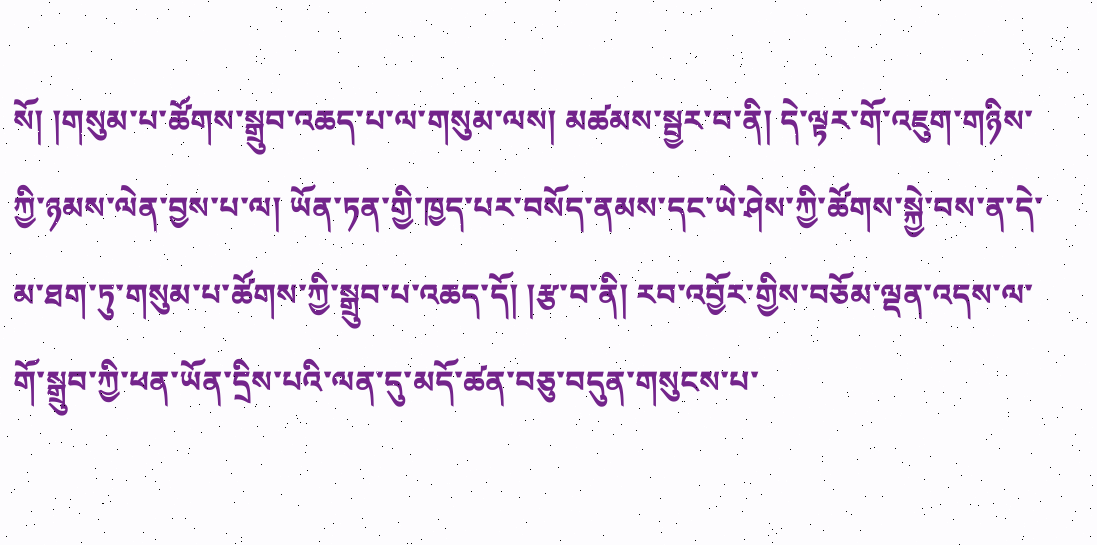སོ། །གསུམ་པ་ཚོགས་སྒྲུབ་འཆད་པ་ལ་གསུམ་ལས། མཚམས་སྦྱར་བ་ནི། དེ་ལྟར་གོ་འཇུག་གཉིས་ཀྱི་ཉམས་ལེན་བྱས་པ་ལ། ཡོན་ཏན་གྱི་ཁྱད་པར་བསོད་ནམས་དང་ཡེ་ཤེས་ཀྱི་ཚོགས་སྐྱེ་བས་ན་དེ་མ་ཐག་ཏུ་གསུམ་པ་ཚོགས་ཀྱི་སྒྲུབ་པ་འཆད་དོ། །རྩ་བ་ནི། རབ་འབྱོར་གྱིས་བཅོམ་ལྡན་འདས་ལ་གོ་སྒྲུབ་ཀྱི་ཕན་ཡོན་དྲིས་པའི་ལན་དུ་མདོ་ཚན་བཅུ་བདུན་གསུངས་པ་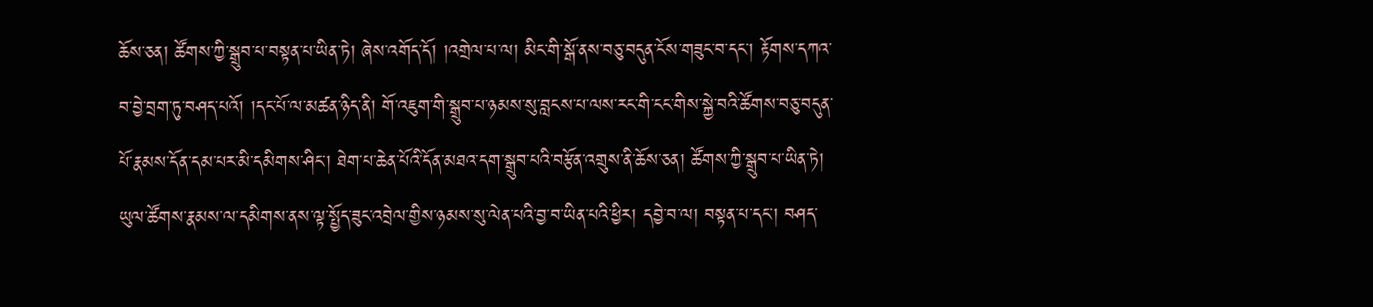ཆོས་ཅན། ཚོགས་ཀྱི་སྒྲུབ་པ་བསྟན་པ་ཡིན་ཏེ། ཞེས་འགོད་དོ། །འགྲེལ་པ་ལ། མིང་གི་སྒོ་ནས་བཅུ་བདུན་ངོས་གཟུང་བ་དང་། རྟོགས་དཀའ་བ་བྱེ་བྲག་ཏུ་བཤད་པའོ། །དང་པོ་ལ་མཚན་ཉིད་ནི། གོ་འཇུག་གི་སྒྲུབ་པ་ཉམས་སུ་བླངས་པ་ལས་རང་གི་ངང་གིས་སྐྱེ་བའི་ཚོགས་བཅུ་བདུན་པོ་རྣམས་དོན་དམ་པར་མི་དམིགས་ཤིང་། ཐེག་པ་ཆེན་པོའི་དོན་མཐའ་དག་སྒྲུབ་པའི་བརྩོན་འགྲུས་ནི་ཆོས་ཅན། ཚོགས་ཀྱི་སྒྲུབ་པ་ཡིན་ཏེ། ཡུལ་ཚོགས་རྣམས་ལ་དམིགས་ནས་ལྟ་སྤྱོད་ཟུང་འབྲེལ་གྱིས་ཉམས་སུ་ལེན་པའི་བྱ་བ་ཡིན་པའི་ཕྱིར། དབྱེ་བ་ལ། བསྟན་པ་དང་། བཤད་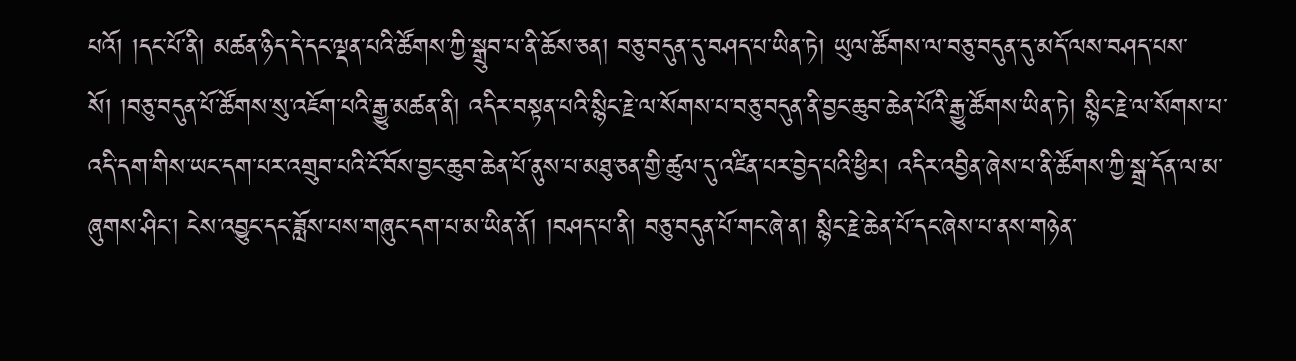པའོ། །དང་པོ་ནི། མཚན་ཉིད་དེ་དང་ལྡན་པའི་ཚོགས་ཀྱི་སྒྲུབ་པ་ནི་ཆོས་ཅན། བཅུ་བདུན་དུ་བཤད་པ་ཡིན་ཏེ། ཡུལ་ཚོགས་ལ་བཅུ་བདུན་དུ་མདོ་ལས་བཤད་པས་སོ། །བཅུ་བདུན་པོ་ཚོགས་སུ་འཇོག་པའི་རྒྱུ་མཚན་ནི། འདིར་བསྟན་པའི་སྙིང་རྗེ་ལ་སོགས་པ་བཅུ་བདུན་ནི་བྱང་ཆུབ་ཆེན་པོའི་རྒྱུ་ཚོགས་ཡིན་ཏེ། སྙིང་རྗེ་ལ་སོགས་པ་འདི་དག་གིས་ཡང་དག་པར་འགྲུབ་པའི་ངོ་བོས་བྱང་ཆུབ་ཆེན་པོ་ནུས་པ་མཐུ་ཅན་གྱི་ཚུལ་དུ་འཛིན་པར་བྱེད་པའི་ཕྱིར། འདིར་འབྱིན་ཞེས་པ་ནི་ཚོགས་ཀྱི་སྒྲ་དོན་ལ་མ་ཞུགས་ཤིང་། ངེས་འབྱུང་དང་ཟློས་པས་གཞུང་དག་པ་མ་ཡིན་ནོ། །བཤད་པ་ནི། བཅུ་བདུན་པོ་གང་ཞེ་ན། སྙིང་རྗེ་ཆེན་པོ་དང་ཞེས་པ་ནས་གཉེན་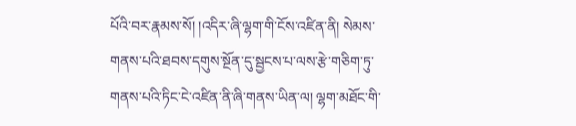པོའི་བར་རྣམས་སོ། །འདིར་ཞི་ལྷག་གི་ངོས་འཛིན་ནི། སེམས་གནས་པའི་ཐབས་དགུས་སྔོན་དུ་སྦྱངས་པ་ལས་རྩེ་གཅིག་ཏུ་གནས་པའི་ཏིང་ངེ་འཛིན་ནི་ཞི་གནས་ཡིན་ལ། ལྷག་མཐོང་གི་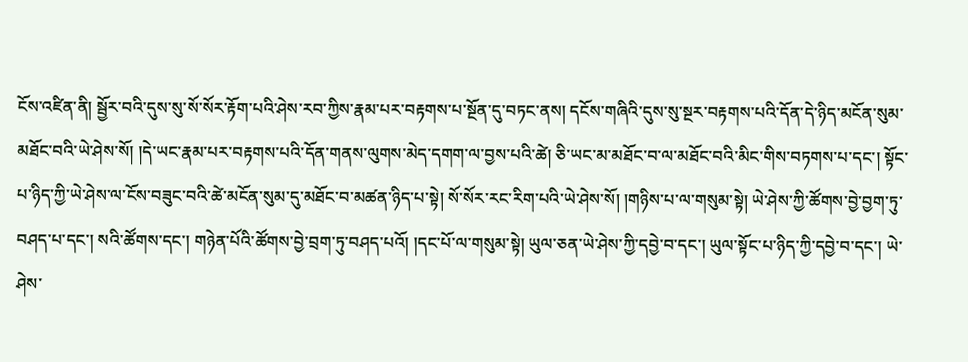ངོས་འཛིན་ནི། སྦྱོར་བའི་དུས་སུ་སོ་སོར་རྟོག་པའི་ཤེས་རབ་ཀྱིས་རྣམ་པར་བརྟགས་པ་སྔོན་དུ་བཏང་ནས། དངོས་གཞིའི་དུས་སུ་སྔར་བརྟགས་པའི་དོན་དེ་ཉིད་མངོན་སུམ་མཐོང་བའི་ཡེ་ཤེས་སོ། །དེ་ཡང་རྣམ་པར་བརྟགས་པའི་དོན་གནས་ལུགས་མེད་དགག་ལ་བྱས་པའི་ཚེ། ཅི་ཡང་མ་མཐོང་བ་ལ་མཐོང་བའི་མིང་གིས་བཏགས་པ་དང་། སྟོང་པ་ཉིད་ཀྱི་ཡེ་ཤེས་ལ་ངོས་བཟུང་བའི་ཚེ་མངོན་སུམ་དུ་མཐོང་བ་མཚན་ཉིད་པ་སྟེ། སོ་སོར་རང་རིག་པའི་ཡེ་ཤེས་སོ། །གཉིས་པ་ལ་གསུམ་སྟེ། ཡེ་ཤེས་ཀྱི་ཚོགས་བྱེ་བྱག་ཏུ་བཤད་པ་དང་། སའི་ཚོགས་དང་། གཉེན་པོའི་ཚོགས་བྱེ་བྲག་ཏུ་བཤད་པའོ། །དང་པོ་ལ་གསུམ་སྟེ། ཡུལ་ཅན་ཡེ་ཤེས་ཀྱི་དབྱེ་བ་དང་། ཡུལ་སྟོང་པ་ཉིད་ཀྱི་དབྱེ་བ་དང་། ཡེ་ཤེས་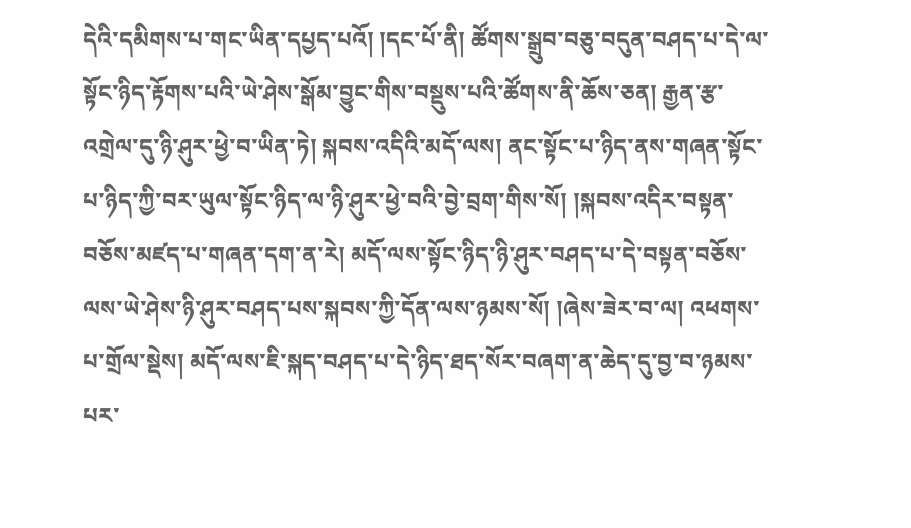དེའི་དམིགས་པ་གང་ཡིན་དཔྱད་པའོ། །དང་པོ་ནི། ཚོགས་སྒྲུབ་བཅུ་བདུན་བཤད་པ་དེ་ལ་སྟོང་ཉིད་རྟོགས་པའི་ཡེ་ཤེས་སྒོམ་བྱུང་གིས་བསྡུས་པའི་ཚོགས་ནི་ཆོས་ཅན། རྒྱན་རྩ་འགྲེལ་དུ་ཉི་ཤུར་ཕྱེ་བ་ཡིན་ཏེ། སྐབས་འདིའི་མདོ་ལས། ནང་སྟོང་པ་ཉིད་ནས་གཞན་སྟོང་པ་ཉིད་ཀྱི་བར་ཡུལ་སྟོང་ཉིད་ལ་ཉི་ཤུར་ཕྱེ་བའི་བྱེ་བྲག་གིས་སོ། །སྐབས་འདིར་བསྟན་བཅོས་མཛད་པ་གཞན་དག་ན་རེ། མདོ་ལས་སྟོང་ཉིད་ཉི་ཤུར་བཤད་པ་དེ་བསྟན་བཅོས་ལས་ཡེ་ཤེས་ཉི་ཤུར་བཤད་པས་སྐབས་ཀྱི་དོན་ལས་ཉམས་སོ། །ཞེས་ཟེར་བ་ལ། འཕགས་པ་གྲོལ་སྡེས། མདོ་ལས་ཇི་སྐད་བཤད་པ་དེ་ཉིད་ཐད་སོར་བཞག་ན་ཆེད་དུ་བྱ་བ་ཉམས་པར་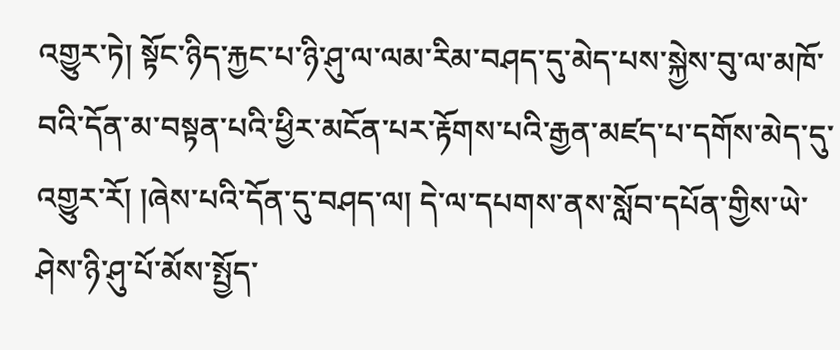འགྱུར་ཏེ། སྟོང་ཉིད་རྐྱང་པ་ཉི་ཤུ་ལ་ལམ་རིམ་བཤད་དུ་མེད་པས་སྐྱེས་བུ་ལ་མཁོ་བའི་དོན་མ་བསྟན་པའི་ཕྱིར་མངོན་པར་རྟོགས་པའི་རྒྱན་མཛད་པ་དགོས་མེད་དུ་འགྱུར་རོ། །ཞེས་པའི་དོན་དུ་བཤད་ལ། དེ་ལ་དཔགས་ནས་སློབ་དཔོན་གྱིས་ཡེ་ཤེས་ཉི་ཤུ་པོ་མོས་སྤྱོད་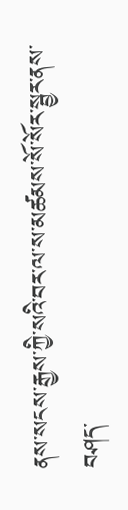ནས་སངས་རྒྱས་ཀྱི་སའི་བར་ལ་ས་མཚམས་སོ་སོར་སྦྱར་ནས་བཤད་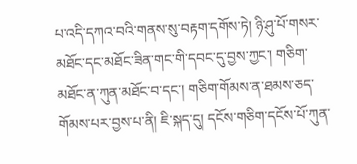པ་འདི་དཀའ་བའི་གནས་སུ་བརྟག་དགོས་ཏེ། ཉི་ཤུ་པོ་གསར་མཐོང་དང་མཐོང་ཟིན་གང་གི་དབང་དུ་བྱས་ཀྱང་། གཅིག་མཐོང་ན་ཀུན་མཐོང་བ་དང་། གཅིག་གོམས་ན་ཐམས་ཅད་གོམས་པར་བྱས་པ་ནི། ཇི་སྐད་དུ། དངོས་གཅིག་དངོས་པོ་ཀུན་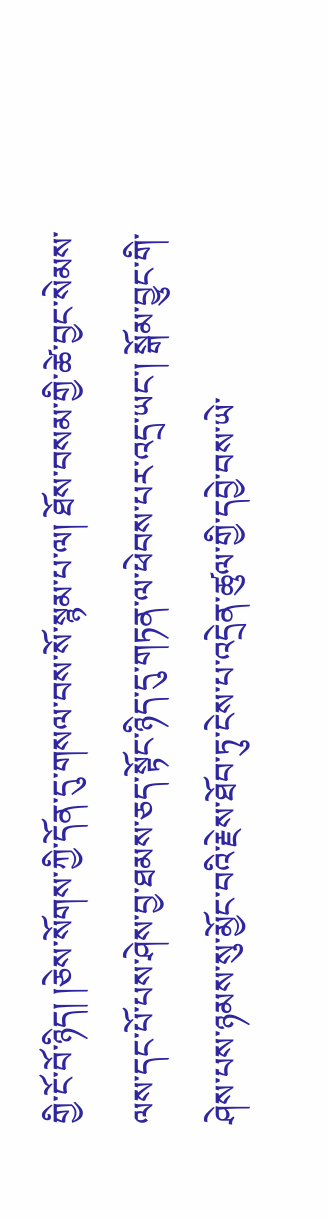གྱི་ངོ་བོ་ཉིད། །ཅེས་སོགས་ཀྱི་དོན་དུ་གསལ་བས་སོ་སྙམ་པ་ལ། ཐོས་བསམ་གྱི་ཚེ་བྱང་སེམས་ལས་དང་པོ་པས་ཤེས་བྱ་ཐམས་ཅད་སྟོང་ཉིད་དུ་གཏན་ལ་ཕེབས་པར་འདྲ་ཡང་། སྒོམ་བྱུང་གི་ཤེས་པས་ཉམས་སུ་མྱོང་བའི་རྗེས་ཐོབ་ཏུ་ངེས་པ་འདྲེན་ཚུལ་གྱི་དབྱེ་བས་ཡེ་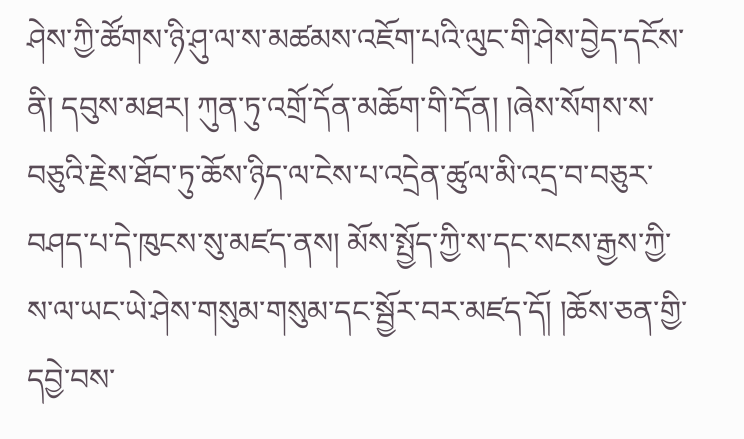ཤེས་ཀྱི་ཚོགས་ཉི་ཤུ་ལ་ས་མཚམས་འཇོག་པའི་ལུང་གི་ཤེས་བྱེད་དངོས་ནི། དབུས་མཐར། ཀུན་ཏུ་འགྲོ་དོན་མཆོག་གི་དོན། །ཞེས་སོགས་ས་བཅུའི་རྗེས་ཐོབ་ཏུ་ཆོས་ཉིད་ལ་ངེས་པ་འདྲེན་ཚུལ་མི་འདྲ་བ་བཅུར་བཤད་པ་དེ་ཁུངས་སུ་མཛད་ནས། མོས་སྤྱོད་ཀྱི་ས་དང་སངས་རྒྱས་ཀྱི་ས་ལ་ཡང་ཡེ་ཤེས་གསུམ་གསུམ་དང་སྦྱོར་བར་མཛད་དོ། །ཆོས་ཅན་གྱི་དབྱེ་བས་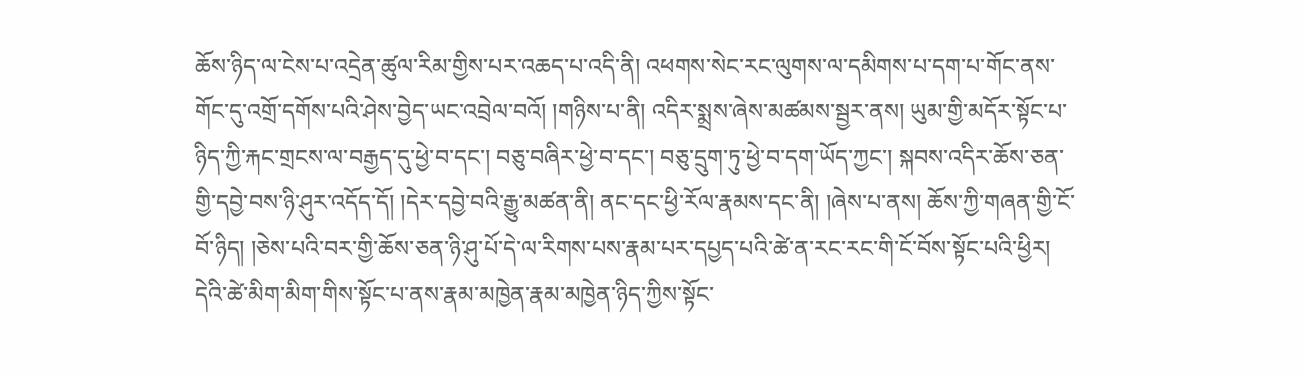ཆོས་ཉིད་ལ་ངེས་པ་འདྲེན་ཚུལ་རིམ་གྱིས་པར་འཆད་པ་འདི་ནི། འཕགས་སེང་རང་ལུགས་ལ་དམིགས་པ་དག་པ་གོང་ནས་གོང་དུ་འགྲོ་དགོས་པའི་ཤེས་བྱེད་ཡང་འབྲེལ་བའོ། །གཉིས་པ་ནི། འདིར་སྨྲས་ཞེས་མཚམས་སྦྱར་ནས། ཡུམ་གྱི་མདོར་སྟོང་པ་ཉིད་ཀྱི་རྐང་གྲངས་ལ་བརྒྱད་དུ་ཕྱེ་བ་དང་། བཅུ་བཞིར་ཕྱེ་བ་དང་། བཅུ་དྲུག་ཏུ་ཕྱེ་བ་དག་ཡོད་ཀྱང་། སྐབས་འདིར་ཆོས་ཅན་གྱི་དབྱེ་བས་ཉི་ཤུར་འདོད་དོ། །དེར་དབྱེ་བའི་རྒྱུ་མཚན་ནི། ནང་དང་ཕྱི་རོལ་རྣམས་དང་ནི། །ཞེས་པ་ནས། ཆོས་ཀྱི་གཞན་གྱི་ངོ་བོ་ཉིད། །ཅེས་པའི་བར་གྱི་ཆོས་ཅན་ཉི་ཤུ་པོ་དེ་ལ་རིགས་པས་རྣམ་པར་དཔྱད་པའི་ཚེ་ན་རང་རང་གི་ངོ་བོས་སྟོང་པའི་ཕྱིར། དེའི་ཚེ་མིག་མིག་གིས་སྟོང་པ་ནས་རྣམ་མཁྱེན་རྣམ་མཁྱེན་ཉིད་ཀྱིས་སྟོང་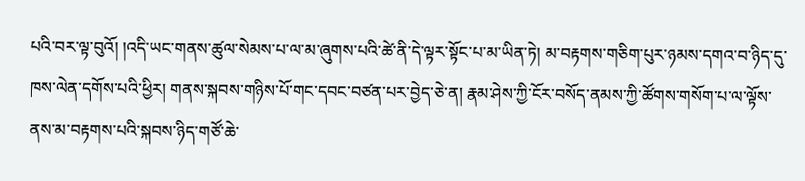པའི་བར་ལྟ་བུའོ། །འདི་ཡང་གནས་ཚུལ་སེམས་པ་ལ་མ་ཞུགས་པའི་ཚེ་ནི་དེ་ལྟར་སྟོང་པ་མ་ཡིན་ཏེ། མ་བརྟགས་གཅིག་པུར་ཉམས་དགའ་བ་ཉིད་དུ་ཁས་ལེན་དགོས་པའི་ཕྱིར། གནས་སྐབས་གཉིས་པོ་གང་དབང་བཙན་པར་བྱེད་ཅེ་ན། རྣམ་ཤེས་ཀྱི་ངོར་བསོད་ནམས་ཀྱི་ཚོགས་གསོག་པ་ལ་ལྟོས་ནས་མ་བརྟགས་པའི་སྐབས་ཉིད་གཙོ་ཆེ་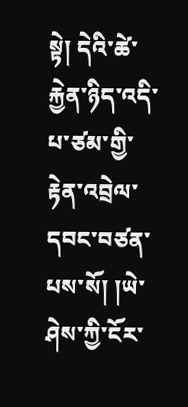སྟེ། དེའི་ཚེ་རྐྱེན་ཉིད་འདི་པ་ཙམ་གྱི་རྟེན་འབྲེལ་དབང་བཙན་པས་སོ། །ཡེ་ཤེས་ཀྱི་ངོར་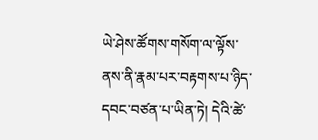ཡེ་ཤེས་ཚོགས་གསོག་ལ་ལྟོས་ནས་ནི་རྣམ་པར་བརྟགས་པ་ཉིད་དབང་བཙན་པ་ཡིན་ཏེ། དེའི་ཚེ་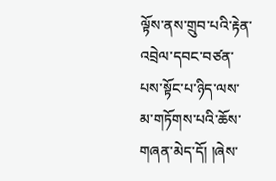ལྟོས་ནས་གྲུབ་པའི་རྟེན་འབྲེལ་དབང་བཙན་པས་སྟོང་པ་ཉིད་ལས་མ་གཏོགས་པའི་ཆོས་གཞན་མེད་དོ། །ཞེས་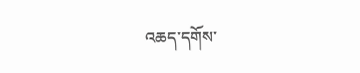འཆད་དགོས་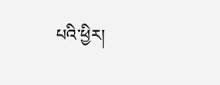པའི་ཕྱིར།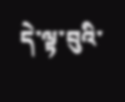དེ་ལྟ་བུའི་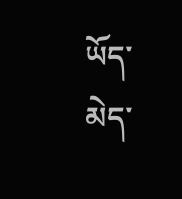ཡོད་མེད་